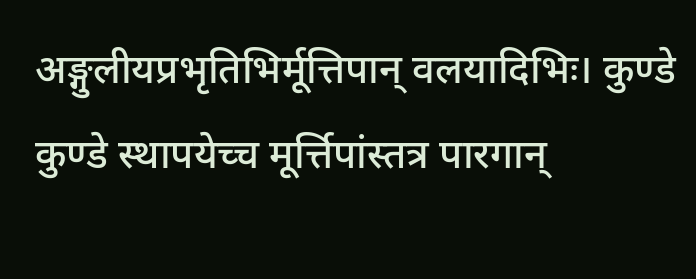अङ्गुलीयप्रभृतिभिर्मूत्तिपान् वलयादिभिः। कुण्डे कुण्डे स्थापयेच्च मूर्त्तिपांस्तत्र पारगान्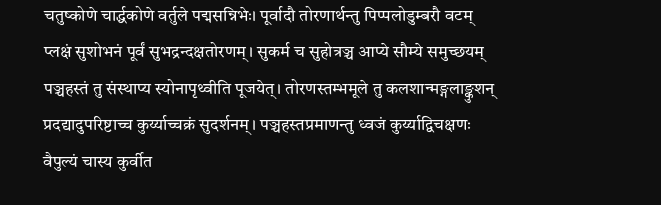चतुष्कोणे चार्द्धकोणे वर्तुले पद्मसन्निभेः। पूर्वादौ तोरणार्थन्तु पिप्पलोडुम्बरौ वटम्
प्लक्षं सुशोभनं पूर्वं सुभद्रन्दक्षतोरणम्। सुकर्म च सुहोत्रञ्च आप्ये सौम्ये समुच्छयम्
पञ्चहस्तं तु संस्थाप्य स्योनापृथ्वीति पूजयेत्। तोरणस्तम्भमूले तु कलशान्मङ्गलाङ्कुशन्
प्रदद्यादुपरिष्टाच्च कुर्य्याच्चक्रं सुदर्शनम्। पञ्चहस्तप्रमाणन्तु ध्वजं कुर्य्याद्विचक्षणः
वैपुल्यं चास्य कुर्वीत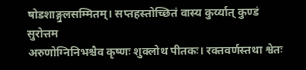षोडशाङ्गुलसम्मितम्। सप्तहस्तोच्छितं वास्य कुर्य्यात् कुण्डं सुरोत्तम
अरुणोग्निनिभश्चैव कृष्णः शुक्लोथ पीतकः। रक्तवर्णस्तथा श्वेतः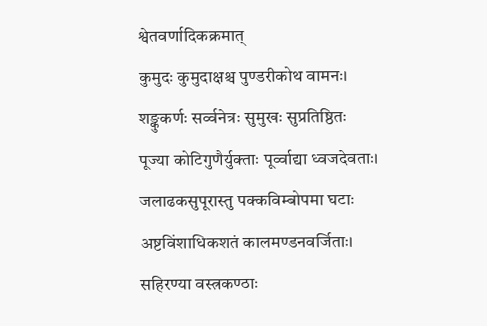श्वेतवर्णादिकक्रमात्
कुमुदः कुमुदाक्षश्च पुण्डरीकोथ वामनः। शङ्कुकर्णः सर्व्वनेत्रः सुमुखः सुप्रतिष्ठितः
पूज्या कोटिगुणैर्युक्ताः पूर्व्वाद्या ध्वजदेवताः। जलाढकसुपूरास्तु पक्कविम्बोपमा घटाः
अष्टविंशाधिकशतं कालमण्डनवर्जिताः। सहिरण्या वस्त्रकण्ठाः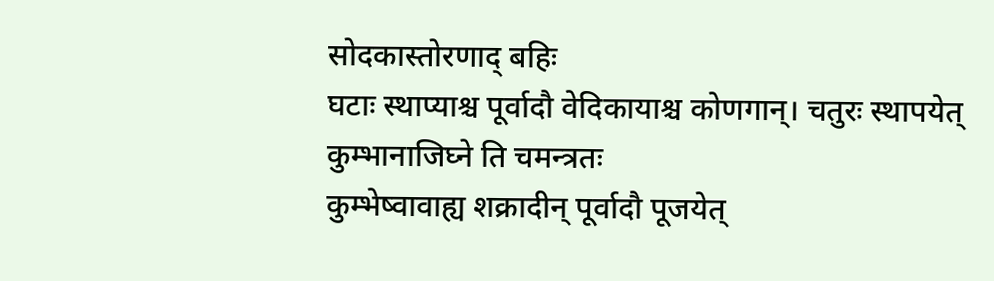सोदकास्तोरणाद् बहिः
घटाः स्थाप्याश्च पूर्वादौ वेदिकायाश्च कोणगान्। चतुरः स्थापयेत् कुम्भानाजिघ्ने ति चमन्त्रतः
कुम्भेष्वावाह्य शक्रादीन् पूर्वादौ पूजयेत्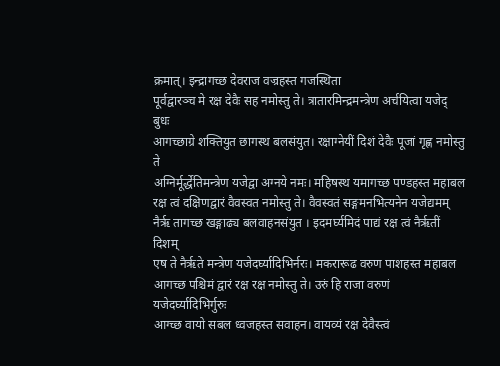क्रमात्। इन्द्रागच्छ देवराज वज्रहस्त गजस्थिता
पूर्वद्वारञ्च मे रक्ष देवैः सह नमोस्तु ते। त्रातारमिन्द्रमन्त्रेण अर्चयित्वा यजेद् बुधः
आगच्छाग्रे शक्तियुत छागस्थ बलसंयुत। रक्षाग्नेयीं दिशं देवैः पूजां गृह्ण नमोस्तु ते
अग्निर्मूर्द्धेतिमन्त्रेण यजेद्वा अग्नये नमः। महिषस्थ यमागच्छ पण्डहस्त महाबल
रक्ष त्वं दक्षिणद्वारं वैवस्वत नमोस्तु ते। वैवस्वतं सङ्गमनभित्यनेन यजेद्यमम्
नैर्ऋ तागच्छ खङ्गाढ्य बलवाहनसंयुत । इदमर्घ्यमिदं पाद्यं रक्ष त्वं नैर्ऋतीं दिशम्
एष ते नैर्ऋते मन्त्रेण यजेदर्घ्यादिभिर्नरः। मकरारूढ वरुण पाशहस्त महाबल
आगच्छ पश्चिमं द्वारं रक्ष रक्ष नमोस्तु ते। उरुं हि राजा वरुणं यजेदर्घ्यादिभिर्गुरुः
आग्च्छ वायो सबल ध्वजहस्त सवाहन। वायव्यं रक्ष देवैस्त्वं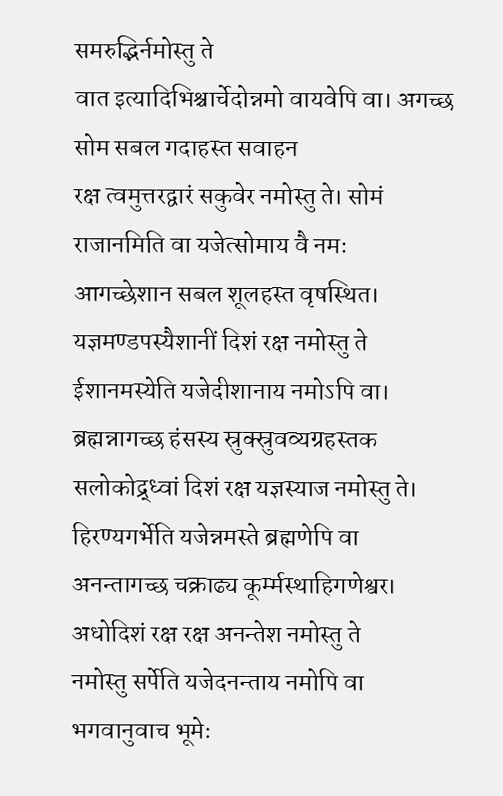समरुद्भिर्नमोस्तु ते
वात इत्यादिभिश्चार्चेदोन्नमो वायवेपि वा। अगच्छ सोम सबल गदाहस्त सवाहन
रक्ष त्वमुत्तरद्वारं सकुवेर नमोस्तु ते। सोमं राजानमिति वा यजेत्सोमाय वै नमः
आगच्छेशान सबल शूलहस्त वृषस्थित। यज्ञमण्डपस्यैशानीं दिशं रक्ष नमोस्तु ते
ईशानमस्येति यजेदीशानाय नमोऽपि वा। ब्रह्मन्नागच्छ हंसस्य स्रुक्स्रुवव्यग्रहस्तक
सलोकोद्र्ध्वां दिशं रक्ष यज्ञस्याज नमोस्तु ते। हिरण्यगर्भेति यजेन्नमस्ते ब्रह्मणेपि वा
अनन्तागच्छ चक्राढ्य कूर्म्मस्थाहिगणेश्वर। अधोदिशं रक्ष रक्ष अनन्तेश नमोस्तु ते
नमोस्तु सर्पेति यजेदनन्ताय नमोपि वा
भगवानुवाच भूमेः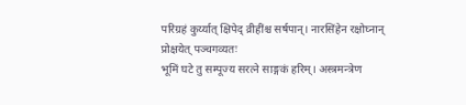परिग्रहं कुर्य्यात् क्षिपेद् व्रीहींश्च सर्षपान्। नारसिंहेन रक्षोघ्नान् प्रोक्षयेत् पञ्चगव्यतः
भूमिं घटे तु सम्पूज्य सरत्ने साङ्गकं हरिम्। अस्त्रमन्त्रेण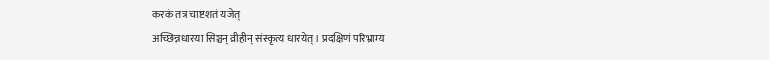करकं तत्र चाष्टशतं यजेत्
अच्छिन्नधारया सिञ्चन् व्रीहीन् संस्कृत्य धारयेत्। प्रदक्षिणं परिभ्राम्य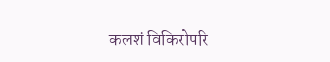कलशं विकिरोपरि